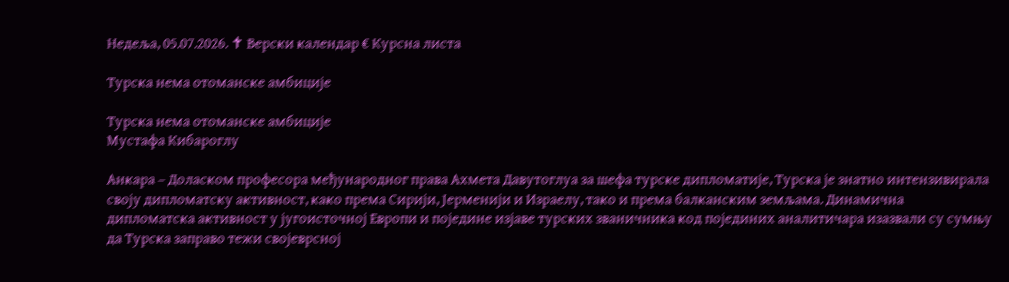Недеља, 05.07.2026. ✝ Верски календар € Курсна листа

Турска нема отоманске амбиције

Турска нема отоманске амбиције
Мустафа Кибароглу

Анкара – Доласком професора међународног права Ахмета Давутоглуа за шефа турске дипломатије, Турска је знатно интензивирала своју дипломатску активност, како према Сирији, Јерменији и Израелу, тако и према балканским земљама. Динамична дипломатска активност у југоисточној Европи и поједине изјаве турских званичника код појединих аналитичара изазвали су сумњу да Турска заправо тежи својеврсној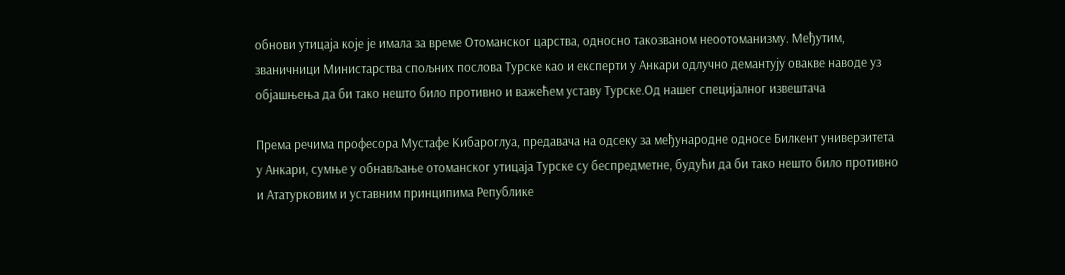обнови утицаја које је имала за време Отоманског царства, односно такозваном неоотоманизму. Међутим, званичници Министарства спољних послова Турске као и експерти у Анкари одлучно демантују овакве наводе уз објашњења да би тако нешто било противно и важећем уставу Турске.Од нашег специјалног извештача

Према речима професора Мустафе Кибароглуа, предавача на одсеку за међународне односе Билкент универзитета у Анкари, сумње у обнављање отоманског утицаја Турске су беспредметне, будући да би тако нешто било противно и Ататурковим и уставним принципима Републике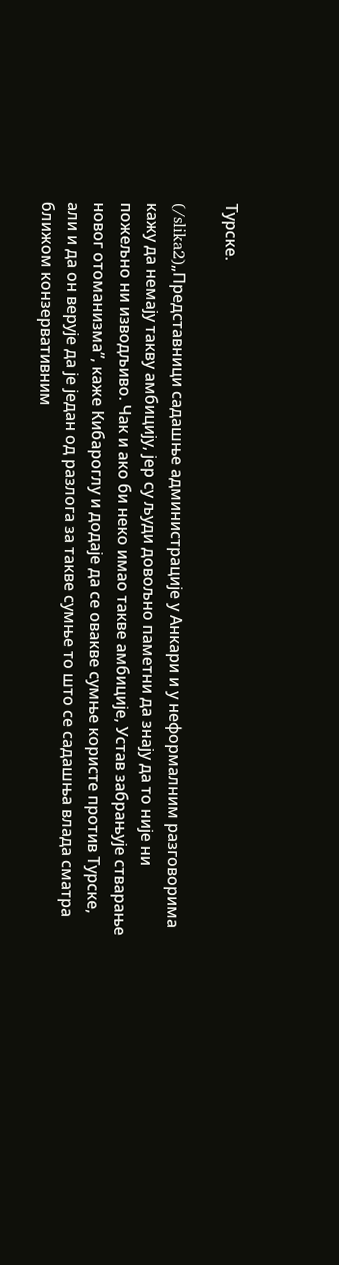Турске.

(/slika2)„Представници садашње администрације у Анкари и у неформалним разговорима кажу да немају такву амбицију, јер су људи довољно паметни да знају да то није ни пожељно ни изводљиво. Чак и ако би неко имао такве амбиције, Устав забрањује стварање новог отоманизма”, каже Кибароглу и додаје да се овакве сумње користе против Турске, али и да он верује да је један од разлога за такве сумње то што се садашња влада сматра ближом конзервативним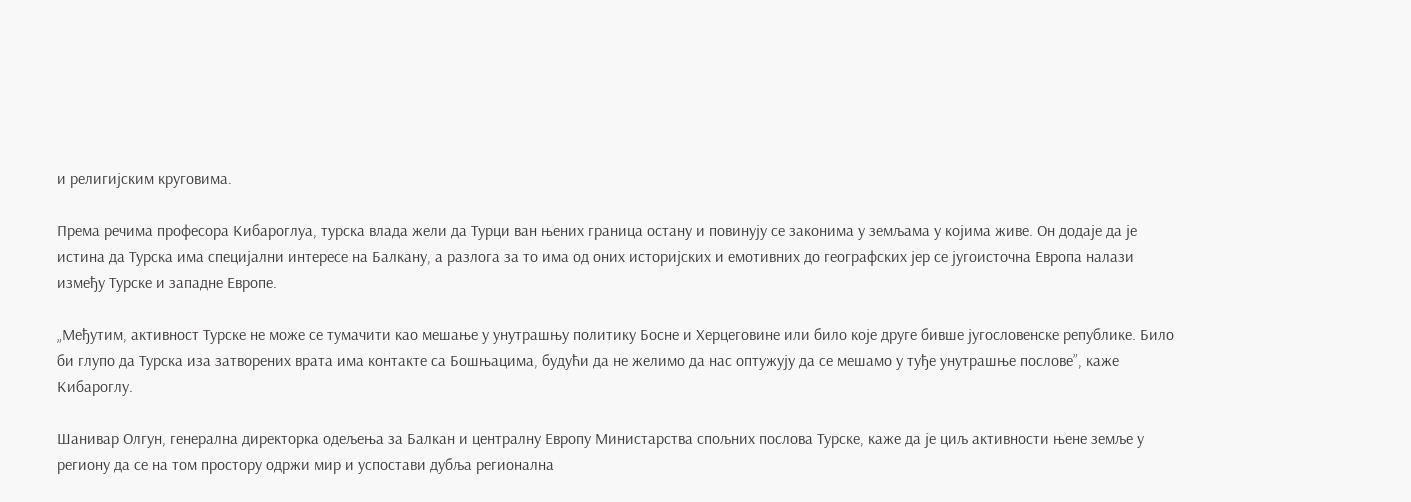и религијским круговима.

Према речима професора Кибароглуа, турска влада жели да Турци ван њених граница остану и повинују се законима у земљама у којима живе. Он додаје да је истина да Турска има специјални интересе на Балкану, а разлога за то има од оних историјских и емотивних до географских јер се југоисточна Европа налази између Турске и западне Европе.

„Међутим, активност Турске не може се тумачити као мешање у унутрашњу политику Босне и Херцеговине или било које друге бивше југословенске републике. Било би глупо да Турска иза затворених врата има контакте са Бошњацима, будући да не желимо да нас оптужују да се мешамо у туђе унутрашње послове”, каже Кибароглу.

Шанивар Олгун, генерална директорка одељења за Балкан и централну Европу Министарства спољних послова Турске, каже да је циљ активности њене земље у региону да се на том простору одржи мир и успостави дубља регионална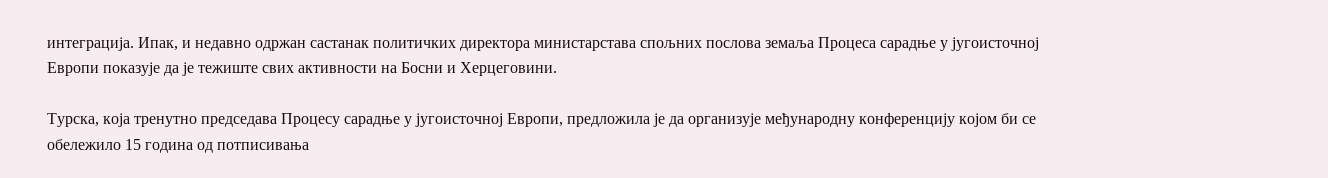интеграција. Ипак, и недавно одржан састанак политичких директора министарстава спољних послова земаља Процеса сарадње у југоисточној Европи показује да је тежиште свих активности на Босни и Херцеговини.

Турска, која тренутно председава Процесу сарадње у југоисточној Европи, предложила је да организује међународну конференцију којом би се обележило 15 година од потписивања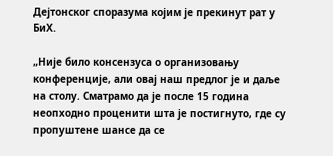Дејтонског споразума којим је прекинут рат у БиХ.

„Није било консензуса о организовању конференције, али овај наш предлог је и даље на столу. Сматрамо да је после 15 година неопходно проценити шта је постигнуто, где су пропуштене шансе да се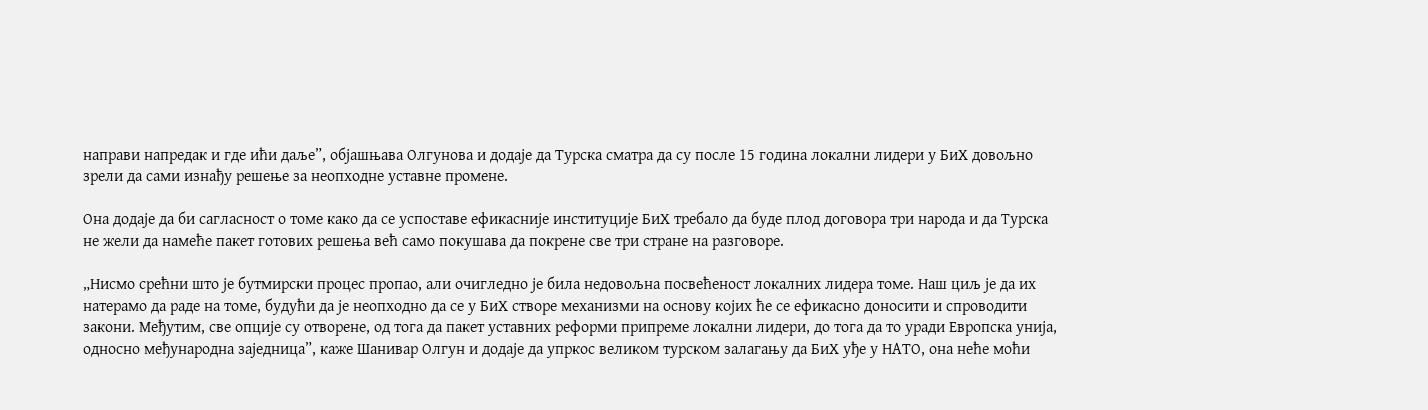направи напредак и где ићи даље”, објашњава Олгунова и додаје да Турска сматра да су после 15 година локални лидери у БиХ довољно зрели да сами изнађу решење за неопходне уставне промене.

Она додаје да би сагласност о томе како да се успоставе ефикасније институције БиХ требало да буде плод договора три народа и да Турска не жели да намеће пакет готових решења већ само покушава да покрене све три стране на разговоре.

„Нисмо срећни што је бутмирски процес пропао, али очигледно је била недовољна посвећеност локалних лидера томе. Наш циљ је да их натерамо да раде на томе, будући да је неопходно да се у БиХ створе механизми на основу којих ће се ефикасно доносити и спроводити закони. Међутим, све опције су отворене, од тога да пакет уставних реформи припреме локални лидери, до тога да то уради Европска унија, односно међународна заједница”, каже Шанивар Олгун и додаје да упркос великом турском залагању да БиХ уђе у НАТО, она неће моћи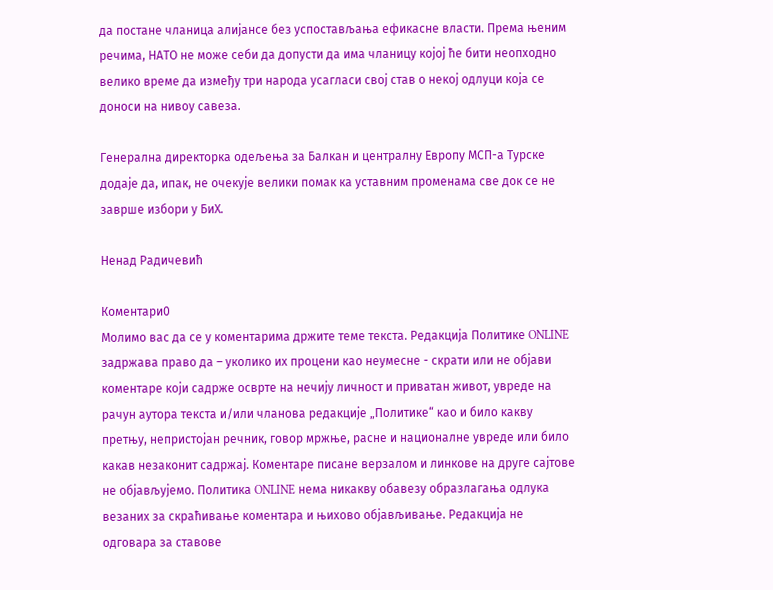да постане чланица алијансе без успостављања ефикасне власти. Према њеним речима, НАТО не може себи да допусти да има чланицу којој ће бити неопходно велико време да између три народа усагласи свој став о некој одлуци која се доноси на нивоу савеза.

Генерална директорка одељења за Балкан и централну Европу МСП-а Турске додаје да, ипак, не очекује велики помак ка уставним променама све док се не заврше избори у БиХ.

Ненад Радичевић

Коментари0
Молимо вас да се у коментарима држите теме текста. Редакција Политике ONLINE задржава право да – уколико их процени као неумесне - скрати или не објави коментаре који садрже осврте на нечију личност и приватан живот, увреде на рачун аутора текста и/или чланова редакције „Политике“ као и било какву претњу, непристојан речник, говор мржње, расне и националне увреде или било какав незаконит садржај. Коментаре писане верзалом и линкове на друге сајтове не објављујемо. Политика ONLINE нема никакву обавезу образлагања одлука везаних за скраћивање коментара и њихово објављивање. Редакција не одговара за ставове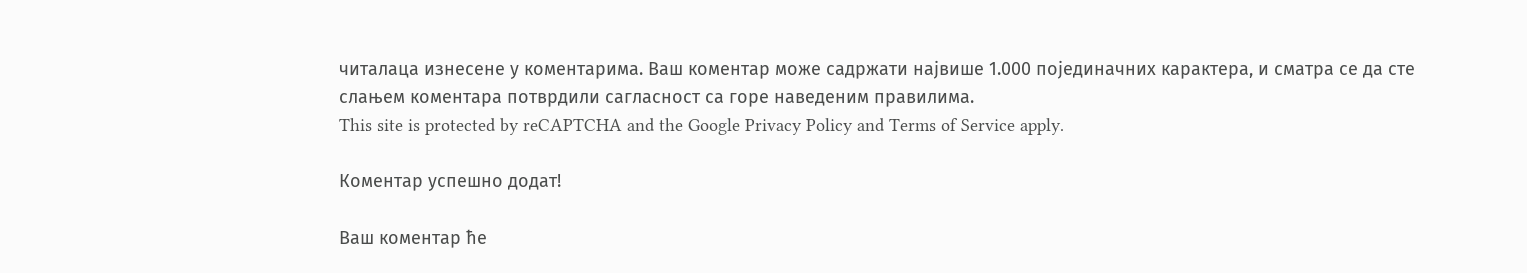читалаца изнесене у коментарима. Ваш коментар може садржати највише 1.000 појединачних карактера, и сматра се да сте слањем коментара потврдили сагласност са горе наведеним правилима.
This site is protected by reCAPTCHA and the Google Privacy Policy and Terms of Service apply.

Комeнтар успeшно додат!

Ваш комeнтар ћe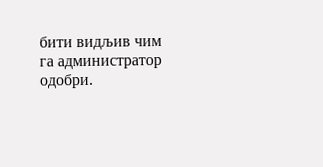бити видљив чим га администратор одобри.